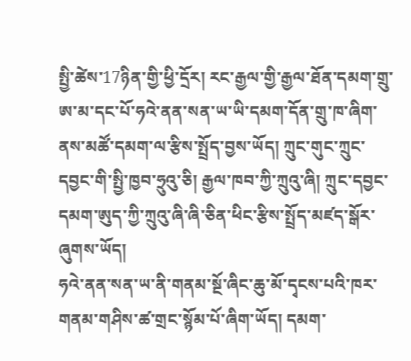སྤྱི་ཚེས་17ཉིན་གྱི་ཕྱི་དྲོར། རང་རྒྱལ་གྱི་རྒྱལ་ཐོན་དམག་གྲུ་ཨ་མ་དང་པོ་ཧའེ་ནན་སན་ཡ་ཡི་དམག་དོན་གྲུ་ཁ་ཞིག་ནས་མཚོ་དམག་ལ་རྩིས་སྤྲོད་བྱས་ཡོད། ཀྲུང་གུང་ཀྲུང་དབྱང་གི་སྤྱི་ཁྱབ་ཧྲུའུ་ཅི། རྒྱལ་ཁབ་ཀྱི་ཀྲུའུ་ཞི། ཀྲུང་དབྱང་དམག་ཨུད་ཀྱི་ཀྲུའུ་ཞི་ཞི་ཅིན་ཕིང་རྩིས་སྤྲོད་མཛད་སྒོར་ཞུགས་ཡོད།
ཧའེ་ནན་སན་ཡ་ནི་གནམ་སྔོ་ཞིང་ཆུ་མོ་དྭངས་པའི་ཁར་གནམ་གཤིས་ཚ་གྲང་སྙོམ་པོ་ཞིག་ཡོད། དམག་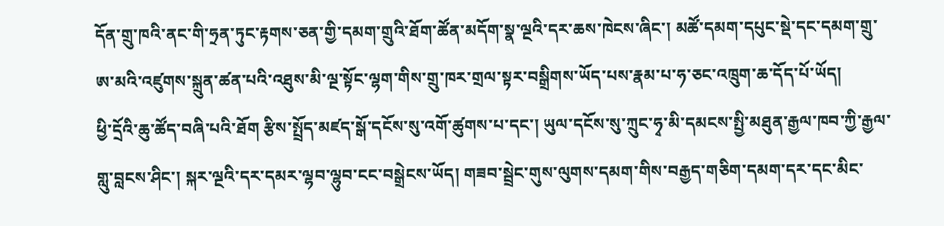དོན་གྲུ་ཁའི་ནང་གི་ཧྲན་ཏུང་རྟགས་ཅན་གྱི་དམག་གྲུའི་ཐོག་ཚོན་མདོག་སྣ་ལྔའི་དར་ཆས་ཁེངས་ཞིང་། མཚོ་དམག་དཔུང་སྡེ་དང་དམག་གྲུ་ཨ་མའི་འཛུགས་སྐྲུན་ཚན་པའི་འཐུས་མི་ལྔ་སྟོང་ལྷག་གིས་གྲུ་ཁར་གྲལ་སྟར་བསྒྲིགས་ཡོད་པས་རྣམ་པ་ཧ་ཅང་འཁྲུག་ཆ་དོད་པོ་ཡོད།
ཕྱི་དྲོའི་ཆུ་ཚོད་བཞི་པའི་ཐོག རྩིས་སྤྲོད་མཛད་སྒོ་དངོས་སུ་འགོ་ཚུགས་པ་དང་། ཡུལ་དངོས་སུ་ཀྲུང་ཧྭ་མི་དམངས་སྤྱི་མཐུན་རྒྱལ་ཁབ་ཀྱི་རྒྱལ་གླུ་བླངས་ཤིང་། སྐར་ལྔའི་དར་དམར་ལྷབ་ལྷུབ་ངང་བསྒྲེངས་ཡོད། གཟབ་སྦྲེང་གུས་ལུགས་དམག་གིས་བརྒྱད་གཅིག་དམག་དར་དང་མིང་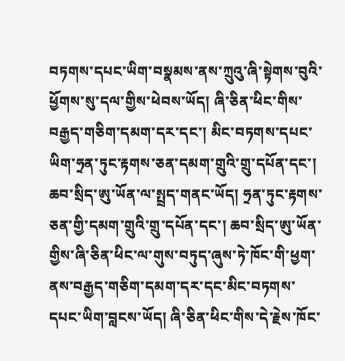བཏགས་དཔང་ཡིག་བསྣམས་ནས་ཀྲུའུ་ཞི་སྟེགས་བུའི་ཕྱོགས་སུ་དལ་གྱིས་ཕེབས་ཡོད། ཞི་ཅིན་ཕིང་གིས་བརྒྱད་གཅིག་དམག་དར་དང་། མིང་བཏགས་དཔང་ཡིག་ཧྲན་ཏུང་རྟགས་ཅན་དམག་གྲུའི་གྲུ་དཔོན་དང་། ཆབ་སྲིད་ཨུ་ཡོན་ལ་སྤྲད་གནང་ཡོད། ཧྲན་ཏུང་རྟགས་ཅན་གྱི་དམག་གྲུའི་གྲུ་དཔོན་དང་། ཆབ་སྲིད་ཨུ་ཡོན་གྱིས་ཞི་ཅིན་ཕིང་ལ་གུས་བཏུད་ཞུས་ཏེ་ཁོང་གི་ཕྱག་ནས་བརྒྱད་གཅིག་དམག་དར་དང་མིང་བཏགས་དཔང་ཡིག་བླངས་ཡོད། ཞི་ཅིན་ཕིང་གིས་དེ་རྗེས་ཁོང་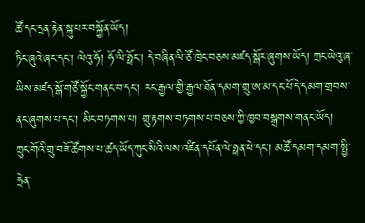ཚོ་དང་དྲན་རྟེན་སྐུ་པར་བསྐྱོན་ཡོད།
ཏིང་ཞུའེ་ཞང་དང་། ལེའུ་ཧོ། ཧོ་ལི་ཧྥོང་། དེ་བཞིན་ལི་ཙོ་ཁྲེང་བཅས་མཛད་སྒོར་ཞུགས་ཡོད། ཀྲང་ཡེའུ་ཞ་ཡིས་མཛད་སྒོ་གཙོ་སྐྱོང་གནང་བ་དང་། རང་རྒྱལ་གྱི་རྒྱལ་ཐོན་དམག་གྲུ་ཨ་མ་དང་པོ་དེ་དམག་གྲབས་ནང་ཞུགས་པ་དང་། མིང་བཏགས་པ། གྲུ་རྟགས་བཏགས་པ་བཅས་ཀྱི་ཁྱབ་བསྒྲགས་གནང་ཡོད།
ཀྲུང་གོའི་གྲུ་བཟོ་ཚོགས་པ་ཚད་ཡོད་ཀུང་སིའི་ལས་འཛིན་དཔོན་ལེ་ཧྥན་ཕེ་དང་། མཚོ་དམག་དམག་སྤྱི་ཧྲེན་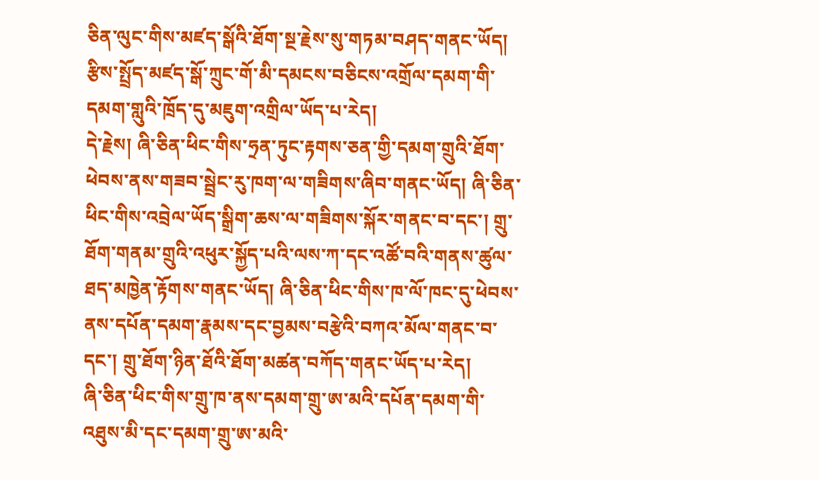ཅིན་ལུང་གིས་མཛད་སྒོའི་ཐོག་སྔ་རྗེས་སུ་གཏམ་བཤད་གནང་ཡོད།
རྩིས་སྤྲོད་མཛད་སྒོ་ཀྲུང་གོ་མི་དམངས་བཅིངས་འགྲོལ་དམག་གི་དམག་གླུའི་ཁྲོད་དུ་མཇུག་འགྲིལ་ཡོད་པ་རེད།
དེ་རྗེས། ཞི་ཅིན་ཕིང་གིས་ཧྲན་ཏུང་རྟགས་ཅན་གྱི་དམག་གྲུའི་ཐོག་ཕེབས་ནས་གཟབ་སྦྲེང་རུ་ཁག་ལ་གཟིགས་ཞིབ་གནང་ཡོད། ཞི་ཅིན་ཕིང་གིས་འབྲེལ་ཡོད་སྒྲིག་ཆས་ལ་གཟིགས་སྐོར་གནང་བ་དང་། གྲུ་ཐོག་གནམ་གྲུའི་འཕུར་སྐྱོད་པའི་ལས་ཀ་དང་འཚོ་བའི་གནས་ཚུལ་ཐད་མཁྱེན་རྟོགས་གནང་ཡོད། ཞི་ཅིན་ཕིང་གིས་ཁ་ལོ་ཁང་དུ་ཕེབས་ནས་དཔོན་དམག་རྣམས་དང་བྱམས་བརྩེའི་བཀའ་མོལ་གནང་བ་དང་། གྲུ་ཐོག་ཉིན་ཐོའི་ཐོག་མཚན་བཀོད་གནང་ཡོད་པ་རེད།
ཞི་ཅིན་ཕིང་གིས་གྲུ་ཁ་ནས་དམག་གྲུ་ཨ་མའི་དཔོན་དམག་གི་འཐུས་མི་དང་དམག་གྲུ་ཨ་མའི་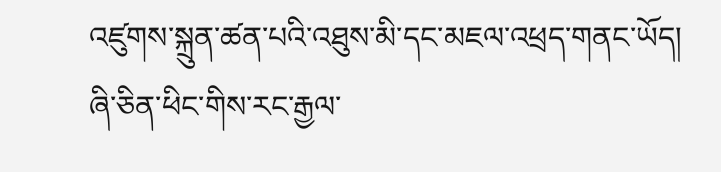འཛུགས་སྐྲུན་ཚན་པའི་འཐུས་མི་དང་མཇལ་འཕྲད་གནང་ཡོད། ཞི་ཅིན་ཕིང་གིས་རང་རྒྱལ་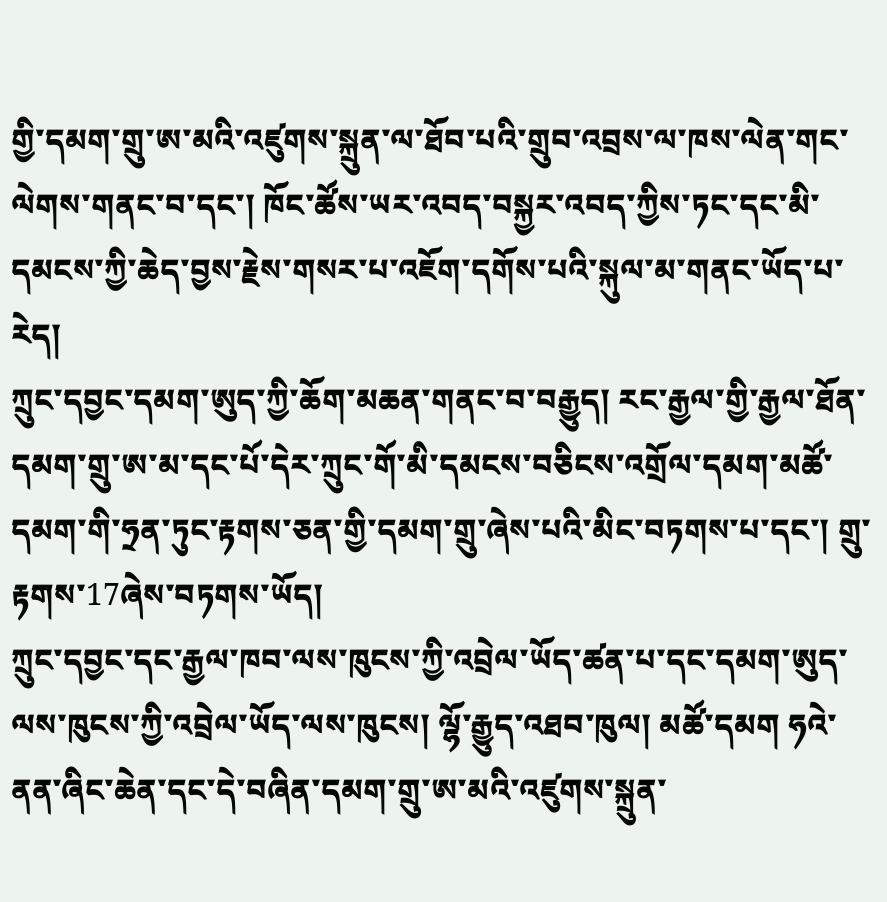གྱི་དམག་གྲུ་ཨ་མའི་འཛུགས་སྐྲུན་ལ་ཐོབ་པའི་གྲུབ་འབྲས་ལ་ཁས་ལེན་གང་ལེགས་གནང་བ་དང་། ཁོང་ཚོས་ཡར་འབད་བསྐྱར་འབད་ཀྱིས་ཏང་དང་མི་དམངས་ཀྱི་ཆེད་བྱས་རྗེས་གསར་པ་འཇོག་དགོས་པའི་སྐུལ་མ་གནང་ཡོད་པ་རེད།
ཀྲུང་དབྱང་དམག་ཨུད་ཀྱི་ཆོག་མཆན་གནང་བ་བརྒྱུད། རང་རྒྱལ་གྱི་རྒྱལ་ཐོན་དམག་གྲུ་ཨ་མ་དང་པོ་དེར་ཀྲུང་གོ་མི་དམངས་བཅིངས་འགྲོལ་དམག་མཚོ་དམག་གི་ཧྲན་ཏུང་རྟགས་ཅན་གྱི་དམག་གྲུ་ཞེས་པའི་མིང་བཏགས་པ་དང་། གྲུ་རྟགས་17ཞེས་བཏགས་ཡོད།
ཀྲུང་དབྱང་དང་རྒྱལ་ཁབ་ལས་ཁུངས་ཀྱི་འབྲེལ་ཡོད་ཚན་པ་དང་དམག་ཨུད་ལས་ཁུངས་ཀྱི་འབྲེལ་ཡོད་ལས་ཁུངས། ལྷོ་རྒྱུད་འཐབ་ཁུལ། མཚོ་དམག ཧའེ་ནན་ཞིང་ཆེན་དང་དེ་བཞིན་དམག་གྲུ་ཨ་མའི་འཛུགས་སྐྲུན་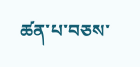ཚན་པ་བཅས་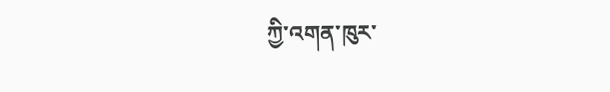ཀྱི་འགན་ཁུར་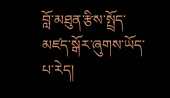བློ་མཐུན་རྩིས་སྤྲོད་མཛད་སྒོར་ཞུགས་ཡོད་པ་རེད།